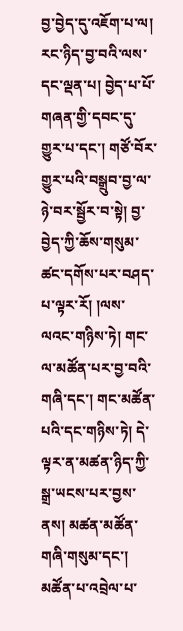བྱ་བྱེད་དུ་འཇོག་པ་ལ། རང་ཉིད་བྱ་བའི་ལས་དང་ལྡན་པ། བྱེད་པ་པོ་གཞན་གྱི་དབང་དུ་གྱུར་པ་དང་། གཙོ་བོར་གྱུར་པའི་བསྒྲུབ་བྱ་ལ་ཉེ་བར་སྦྱོར་བ་སྟེ། བྱ་བྱེད་ཀྱི་ཆོས་གསུམ་ཚང་དགོས་པར་བཤད་པ་ལྟར་རོ། །ལས་ལའང་གཉིས་ཏེ། གང་ལ་མཚོན་པར་བྱ་བའི་གཞི་དང་། གང་མཚོན་པའི་དང་གཉིས་ཏེ། དེ་ལྟར་ན་མཚན་ཉིད་ཀྱི་སྒྲ་ཡངས་པར་བྱས་ནས། མཚན་མཚོན་གཞི་གསུམ་དང་། མཚོན་པ་འབྲེལ་པ་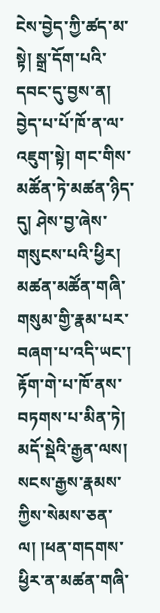ངེས་བྱེད་ཀྱི་ཚད་མ་སྟེ། སྒྲ་དོག་པའི་དབང་དུ་བྱས་ན། བྱེད་པ་པོ་ཁོ་ན་ལ་འཇུག་སྟེ། གང་གིས་མཚོན་ཏེ་མཚན་ཉིད་དུ། ཤེས་བྱ་ཞེས་གསུངས་པའི་ཕྱིར། མཚན་མཚོན་གཞི་གསུམ་གྱི་རྣམ་པར་བཞག་པ་འདི་ཡང་། རྟོག་གེ་པ་ཁོ་ནས་བཏགས་པ་མིན་ཏེ། མདོ་སྡེའི་རྒྱན་ལས། སངས་རྒྱས་རྣམས་ཀྱིས་སེམས་ཅན་ལ། །ཕན་གདགས་ཕྱིར་ན་མཚན་གཞི་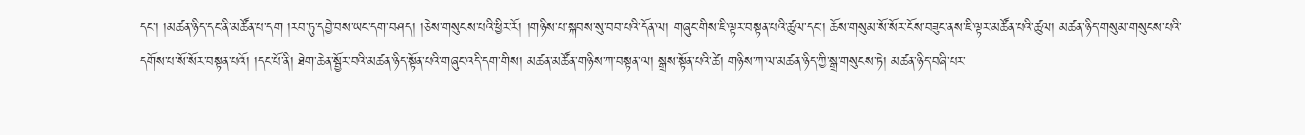དང་། །མཚན་ཉིད་དང་ནི་མཚོན་པ་དག །རབ་ཏུ་དབྱེ་བས་ཡང་དག་བཤད། །ཅེས་གསུངས་པའི་ཕྱིར་རོ། །གཉིས་པ་སྐབས་སུ་བབ་པའི་དོན་ལ། གཞུང་གིས་ཇི་ལྟར་བསྟན་པའི་ཚུལ་དང་། ཆོས་གསུམ་སོ་སོར་ངོས་བཟུང་ནས་ཇི་ལྟར་མཚོན་པའི་ཚུལ། མཚན་ཉིད་གསུམ་གསུངས་པའི་དགོས་པ་སོ་སོར་བསྟན་པའོ། །དང་པོ་ནི། ཐེག་ཆེན་སྦྱོར་བའི་མཚན་ཉིད་སྟོན་པའི་གཞུང་འདི་དག་གིས། མཚན་མཚོན་གཉིས་ཀ་བསྟན་ལ། སྒྲས་སྟོན་པའི་ཚེ། གཉིས་ཀ་ལ་མཚན་ཉིད་ཀྱི་སྒྲ་གསུངས་ཏེ། མཚན་ཉིད་བཞི་པར་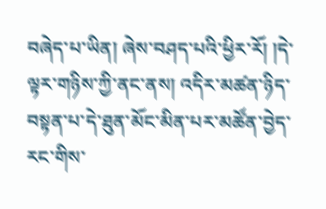བཞེད་པ་ཡིན། ཞེས་བཤད་པའི་ཕྱིར་རོ། །དེ་ལྟར་གཉིས་ཀྱི་ནང་ནས། འདིར་མཚན་ཉིད་བསྟན་པ་དེ་ཐུན་མོང་མིན་པར་མཚོན་བྱེད་རང་གིས་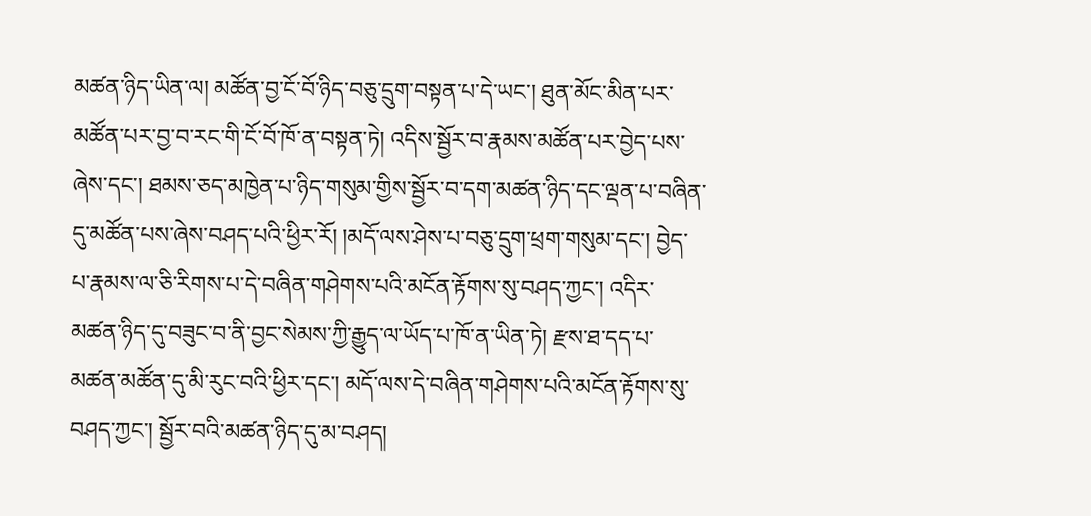མཚན་ཉིད་ཡིན་ལ། མཚོན་བྱ་ངོ་བོ་ཉིད་བཅུ་དྲུག་བསྟན་པ་དེ་ཡང་། ཐུན་མོང་མིན་པར་མཚོན་པར་བྱ་བ་རང་གི་ངོ་བོ་ཁོ་ན་བསྟན་ཏེ། འདིས་སྦྱོར་བ་རྣམས་མཚོན་པར་བྱེད་པས་ཞེས་དང་། ཐམས་ཅད་མཁྱེན་པ་ཉིད་གསུམ་གྱིས་སྦྱོར་བ་དག་མཚན་ཉིད་དང་ལྡན་པ་བཞིན་དུ་མཚོན་པས་ཞེས་བཤད་པའི་ཕྱིར་རོ། །མདོ་ལས་ཤེས་པ་བཅུ་དྲུག་ཕྲག་གསུམ་དང་། བྱེད་པ་རྣམས་ལ་ཅི་རིགས་པ་དེ་བཞིན་གཤེགས་པའི་མངོན་རྟོགས་སུ་བཤད་ཀྱང་། འདིར་མཚན་ཉིད་དུ་བཟུང་བ་ནི་བྱང་སེམས་ཀྱི་རྒྱུད་ལ་ཡོད་པ་ཁོ་ན་ཡིན་ཏེ། རྫས་ཐ་དད་པ་མཚན་མཚོན་དུ་མི་རུང་བའི་ཕྱིར་དང་། མདོ་ལས་དེ་བཞིན་གཤེགས་པའི་མངོན་རྟོགས་སུ་བཤད་ཀྱང་། སྦྱོར་བའི་མཚན་ཉིད་དུ་མ་བཤད།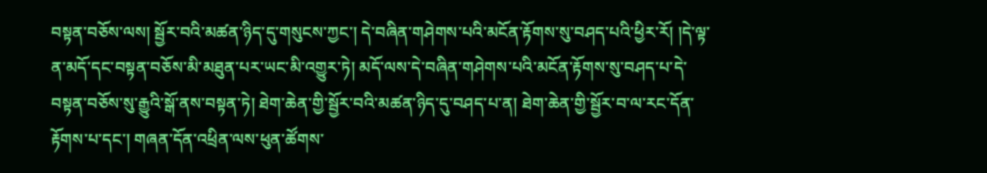བསྟན་བཅོས་ལས། སྦྱོར་བའི་མཚན་ཉིད་དུ་གསུངས་ཀྱང་། དེ་བཞིན་གཤེགས་པའི་མངོན་རྟོགས་སུ་བཤད་པའི་ཕྱིར་རོ། །དེ་ལྟ་ན་མདོ་དང་བསྟན་བཅོས་མི་མཐུན་པར་ཡང་མི་འགྱུར་ཏེ། མདོ་ལས་དེ་བཞིན་གཤེགས་པའི་མངོན་རྟོགས་སུ་བཤད་པ་དེ་བསྟན་བཅོས་སུ་རྒྱུའི་སྒོ་ནས་བསྟན་ཏེ། ཐེག་ཆེན་གྱི་སྦྱོར་བའི་མཚན་ཉིད་དུ་བཤད་པ་ན། ཐེག་ཆེན་གྱི་སྦྱོར་བ་ལ་རང་དོན་རྟོགས་པ་དང་། གཞན་དོན་འཕྲིན་ལས་ཕུན་ཚོགས་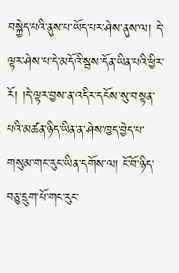བསྐྱེད་པའི་ནུས་པ་ཡོད་པར་ཤེས་ནུས་ལ། དེ་ལྟར་ཤེས་པ་དེ་མདོའི་སྦས་དོན་ཡིན་པའི་ཕྱིར་རོ། །དེ་ལྟར་བྱས་ན་འདིར་དངོས་སུ་བསྟན་པའི་མཚན་ཉིད་ཡིན་ན་ཤེས་ཁྱད་བྱེད་པ་གསུམ་གང་རུང་ཡིན་དགོས་ལ། ངོ་བོ་ཉིད་བཅུ་དྲུག་པོ་གང་རུང་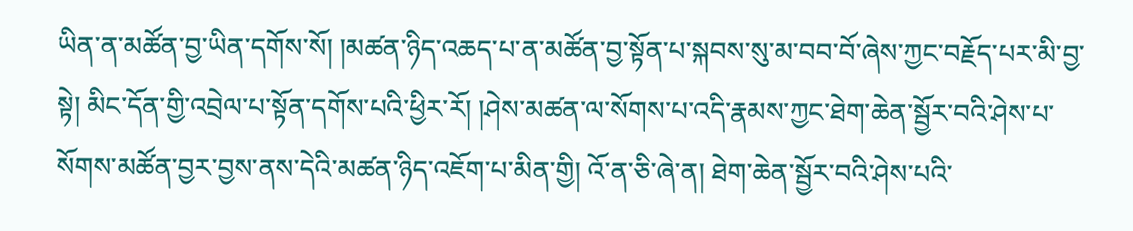ཡིན་ན་མཚོན་བྱ་ཡིན་དགོས་སོ། །མཚན་ཉིད་འཆད་པ་ན་མཚོན་བྱ་སྟོན་པ་སྐབས་སུ་མ་བབ་བོ་ཞེས་ཀྱང་བརྗོད་པར་མི་བྱ་སྟེ། མིང་དོན་གྱི་འབྲེལ་པ་སྟོན་དགོས་པའི་ཕྱིར་རོ། །ཤེས་མཚན་ལ་སོགས་པ་འདི་རྣམས་ཀྱང་ཐེག་ཆེན་སྦྱོར་བའི་ཤེས་པ་སོགས་མཚོན་བྱར་བྱས་ནས་དེའི་མཚན་ཉིད་འཇོག་པ་མིན་གྱི། འོ་ན་ཅི་ཞེ་ན། ཐེག་ཆེན་སྦྱོར་བའི་ཤེས་པའི་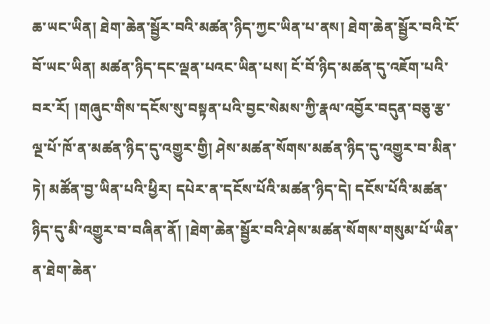ཆ་ཡང་ཡིན། ཐེག་ཆེན་སྦྱོར་བའི་མཚན་ཉིད་ཀྱང་ཡིན་པ་ནས། ཐེག་ཆེན་སྦྱོར་བའི་ངོ་བོ་ཡང་ཡིན། མཚན་ཉིད་དང་ལྡན་པའང་ཡིན་པས། ངོ་བོ་ཉིད་མཚན་དུ་འཇོག་པའི་བར་རོ། །གཞུང་གིས་དངོས་སུ་བསྟན་པའི་བྱང་སེམས་ཀྱི་རྣལ་འབྱོར་བདུན་བཅུ་རྩ་ལྔ་པོ་ཁོ་ན་མཚན་ཉིད་དུ་འགྱུར་གྱི། ཤེས་མཚན་སོགས་མཚན་ཉིད་དུ་འགྱུར་བ་མིན་ཏེ། མཚོན་བྱ་ཡིན་པའི་ཕྱིར། དཔེར་ན་དངོས་པོའི་མཚན་ཉིད་དེ། དངོས་པོའི་མཚན་ཉིད་དུ་མི་འགྱུར་བ་བཞིན་ནོ། །ཐེག་ཆེན་སྦྱོར་བའི་ཤེས་མཚན་སོགས་གསུམ་པོ་ཡིན་ན་ཐེག་ཆེན་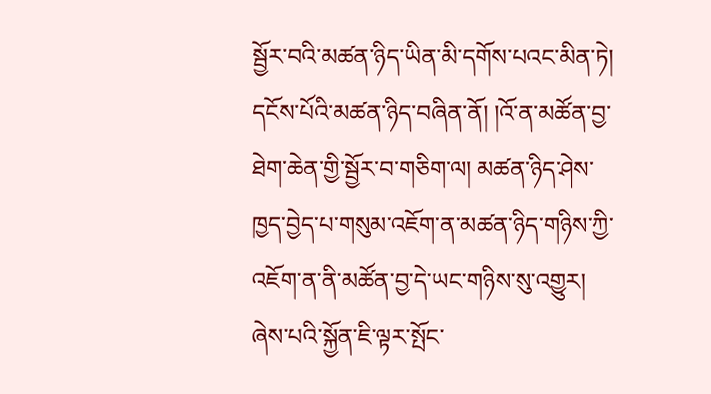སྦྱོར་བའི་མཚན་ཉིད་ཡིན་མི་དགོས་པའང་མིན་ཏེ། དངོས་པོའི་མཚན་ཉིད་བཞིན་ནོ། །འོ་ན་མཚོན་བྱ་ཐེག་ཆེན་གྱི་སྦྱོར་བ་གཅིག་ལ། མཚན་ཉིད་ཤེས་ཁྱད་བྱེད་པ་གསུམ་འཇོག་ན་མཚན་ཉིད་གཉིས་ཀྱི་འཇོག་ན་ནི་མཚོན་བྱ་དེ་ཡང་གཉིས་སུ་འགྱུར། ཞེས་པའི་སྐྱོན་ཇི་ལྟར་སྤོང་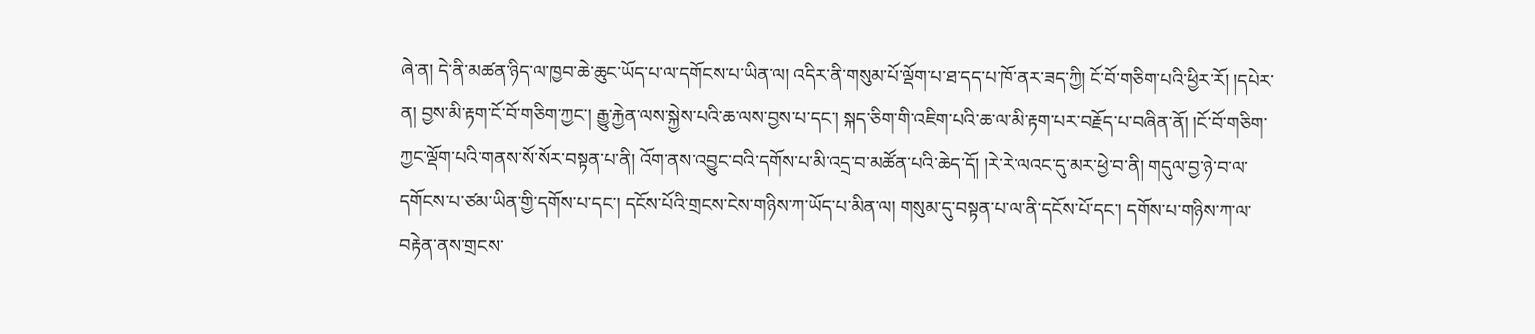ཞེ་ན། དེ་ནི་མཚན་ཉིད་ལ་ཁྱབ་ཆེ་ཆུང་ཡོད་པ་ལ་དགོངས་པ་ཡིན་ལ། འདིར་ནི་གསུམ་པོ་ལྡོག་པ་ཐ་དད་པ་ཁོ་ནར་ཟད་ཀྱི། ངོ་བོ་གཅིག་པའི་ཕྱིར་རོ། །དཔེར་ན། བྱས་མི་རྟག་ངོ་བོ་གཅིག་ཀྱང་། རྒྱུ་རྐྱེན་ལས་སྐྱེས་པའི་ཆ་ལས་བྱས་པ་དང་། སྐད་ཅིག་གི་འཇིག་པའི་ཆ་ལ་མི་རྟག་པར་བརྗོད་པ་བཞིན་ནོ། །ངོ་བོ་གཅིག་ཀྱང་ལྡོག་པའི་གནས་སོ་སོར་བསྟན་པ་ནི། འོག་ནས་འབྱུང་བའི་དགོས་པ་མི་འདྲ་བ་མཚོན་པའི་ཆེད་དོ། །རེ་རེ་ལའང་དུ་མར་ཕྱེ་བ་ནི། གདུལ་བྱ་ཉེ་བ་ལ་དགོངས་པ་ཙམ་ཡིན་གྱི་དགོས་པ་དང་། དངོས་པོའི་གྲངས་ངེས་གཉིས་ཀ་ཡོད་པ་མིན་ལ། གསུམ་དུ་བསྟན་པ་ལ་ནི་དངོས་པོ་དང་། དགོས་པ་གཉིས་ཀ་ལ་བརྟེན་ནས་གྲངས་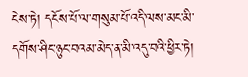ངེས་ཏེ། དངོས་པོ་ལ་གསུམ་པོ་འདི་ལས་མང་མི་དགོས་ཤིང་ཉུང་བའམ་མེད་ན་མི་འདུ་བའི་ཕྱིར་ཏེ།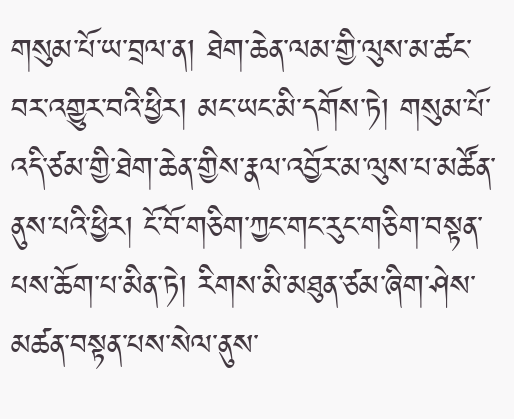གསུམ་པོ་ཡ་བྲལ་ན། ཐེག་ཆེན་ལམ་གྱི་ལུས་མ་ཚང་བར་འགྱུར་བའི་ཕྱིར། མང་ཡང་མི་དགོས་ཏེ། གསུམ་པོ་འདི་ཙམ་གྱི་ཐེག་ཆེན་གྱིས་རྣལ་འབྱོར་མ་ལུས་པ་མཚོན་ནུས་པའི་ཕྱིར། ངོ་བོ་གཅིག་ཀྱང་གང་རུང་གཅིག་བསྟན་པས་ཆོག་པ་མིན་ཏེ། རིགས་མི་མཐུན་ཙམ་ཞིག་ཤེས་མཚན་བསྟན་པས་སེལ་ནུས་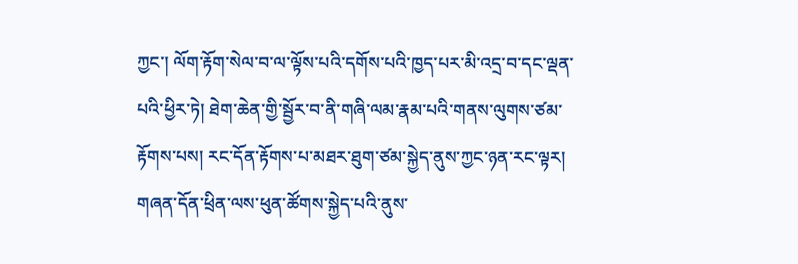ཀྱང་། ལོག་རྟོག་སེལ་བ་ལ་ལྟོས་པའི་དགོས་པའི་ཁྱད་པར་མི་འདྲ་བ་དང་ལྡན་པའི་ཕྱིར་ཏེ། ཐེག་ཆེན་གྱི་སྦྱོར་བ་ནི་གཞི་ལམ་རྣམ་པའི་གནས་ལུགས་ཙམ་རྟོགས་པས། རང་དོན་རྟོགས་པ་མཐར་ཐུག་ཙམ་སྐྱེད་ནུས་ཀྱང་ཉན་རང་ལྟར། གཞན་དོན་ཕྲིན་ལས་ཕུན་ཚོགས་སྐྱེད་པའི་ནུས་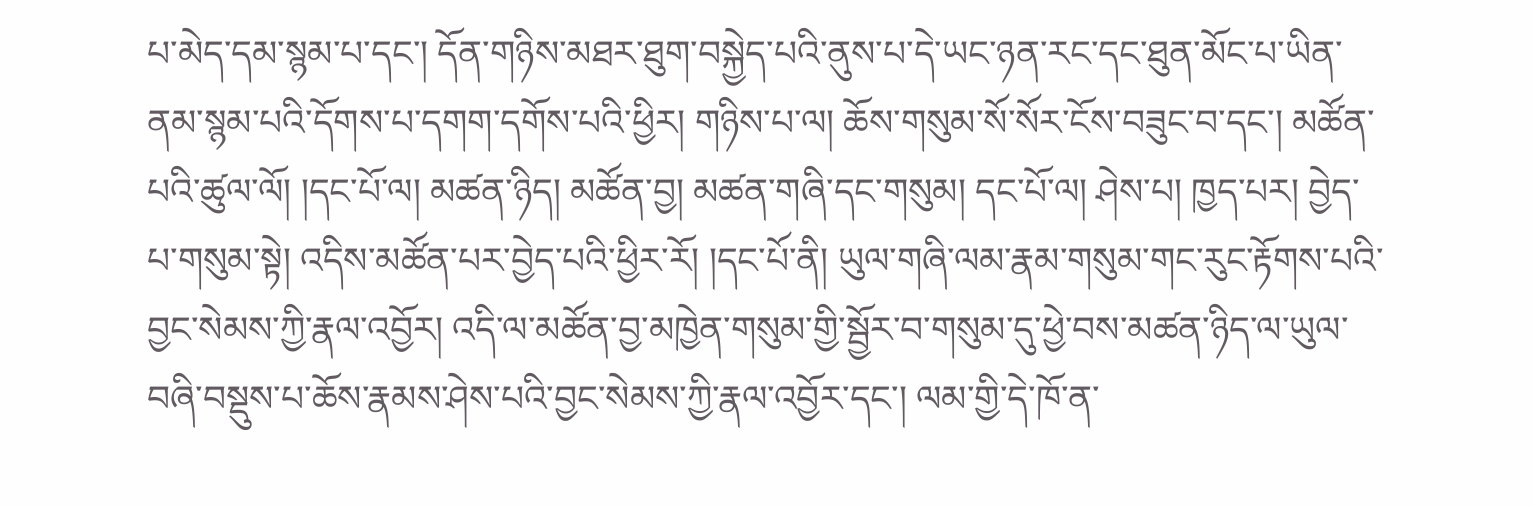པ་མེད་དམ་སྙམ་པ་དང་། དོན་གཉིས་མཐར་ཐུག་བསྐྱེད་པའི་ནུས་པ་དེ་ཡང་ཉན་རང་དང་ཐུན་མོང་པ་ཡིན་ནམ་སྙམ་པའི་དོགས་པ་དགག་དགོས་པའི་ཕྱིར། གཉིས་པ་ལ། ཆོས་གསུམ་སོ་སོར་ངོས་བཟུང་བ་དང་། མཚོན་པའི་ཚུལ་ལོ། །དང་པོ་ལ། མཚན་ཉིད། མཚོན་བྱ། མཚན་གཞི་དང་གསུམ། དང་པོ་ལ། ཤེས་པ། ཁྱད་པར། བྱེད་པ་གསུམ་སྟེ། འདིས་མཚོན་པར་བྱེད་པའི་ཕྱིར་རོ། །དང་པོ་ནི། ཡུལ་གཞི་ལམ་རྣམ་གསུམ་གང་རུང་རྟོགས་པའི་བྱང་སེམས་ཀྱི་རྣལ་འབྱོར། འདི་ལ་མཚོན་བྱ་མཁྱེན་གསུམ་གྱི་སྦྱོར་བ་གསུམ་དུ་ཕྱེ་བས་མཚན་ཉིད་ལ་ཡུལ་བཞི་བསྡུས་པ་ཆོས་རྣམས་ཤེས་པའི་བྱང་སེམས་ཀྱི་རྣལ་འབྱོར་དང་། ལམ་གྱི་དེ་ཁོ་ན་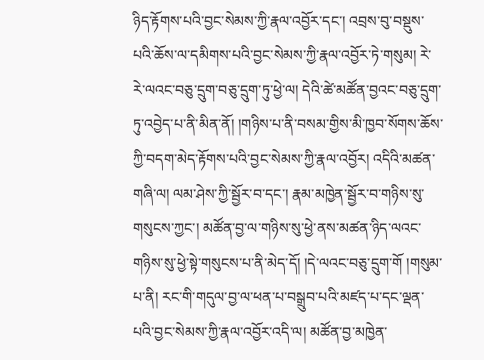ཉིད་རྟོགས་པའི་བྱང་སེམས་ཀྱི་རྣལ་འབྱོར་དང་། འབྲས་བུ་བསྡུས་པའི་ཆོས་ལ་དམིགས་པའི་བྱང་སེམས་ཀྱི་རྣལ་འབྱོར་ཏེ་གསུམ། རེ་རེ་ལའང་བཅུ་དྲུག་བཅུ་དྲུག་ཏུ་ཕྱེ་ལ། དེའི་ཚེ་མཚོན་བྱའང་བཅུ་དྲུག་ཏུ་འབྱེད་པ་ནི་མིན་ནོ། །གཉིས་པ་ནི་བསམ་གྱིས་མི་ཁྱབ་སོགས་ཆོས་ཀྱི་བདག་མེད་རྟོགས་པའི་བྱང་སེམས་ཀྱི་རྣལ་འབྱོར། འདིའི་མཚན་གཞི་ལ། ལམ་ཤེས་ཀྱི་སྦྱོར་བ་དང་། རྣམ་མཁྱེན་སྦྱོར་བ་གཉིས་སུ་གསུངས་ཀྱང་། མཚོན་བྱ་ལ་གཉིས་སུ་ཕྱེ་ནས་མཚན་ཉིད་ལའང་གཉིས་སུ་ཕྱེ་སྟེ་གསུངས་པ་ནི་མེད་དོ། །དེ་ལའང་བཅུ་དྲུག་གོ །གསུམ་པ་ནི། རང་གི་གདུལ་བྱ་ལ་ཕན་པ་བསྒྲུབ་པའི་མཛད་པ་དང་ལྡན་པའི་བྱང་སེམས་ཀྱི་རྣལ་འབྱོར་འདི་ལ། མཚོན་བྱ་མཁྱེན་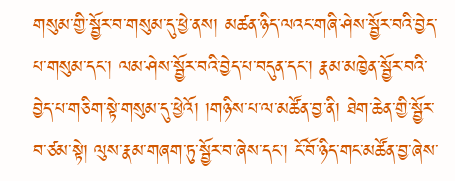གསུམ་གྱི་སྦྱོར་བ་གསུམ་དུ་ཕྱེ་ནས། མཚན་ཉིད་ལའང་གཞི་ཤེས་སྦྱོར་བའི་བྱེད་པ་གསུམ་དང་། ལམ་ཤེས་སྦྱོར་བའི་བྱེད་པ་བདུན་དང་། རྣམ་མཁྱེན་སྦྱོར་བའི་བྱེད་པ་གཅིག་སྟེ་གསུམ་དུ་ཕྱེའོ། །གཉིས་པ་ལ་མཚོན་བྱ་ནི། ཐེག་ཆེན་གྱི་སྦྱོར་བ་ཙམ་སྟེ། ལུས་རྣམ་གཞག་ཏུ་སྦྱོར་བ་ཞེས་དང་། ངོ་བོ་ཉིད་གང་མཚོན་བྱ་ཞེས་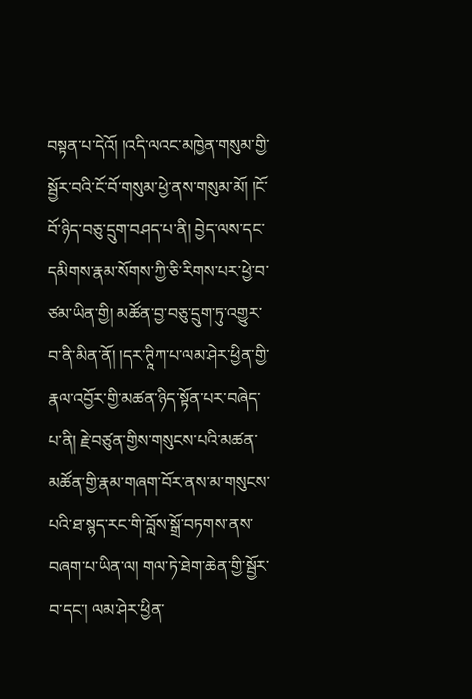བསྟན་པ་དེའོ། །འདི་ལའང་མཁྱེན་གསུམ་གྱི་སྦྱོར་བའི་ངོ་བོ་གསུམ་ཕྱེ་ནས་གསུམ་མོ། །ངོ་བོ་ཉིད་བཅུ་དྲུག་བཤད་པ་ནི། བྱེད་ལས་དང་དམིགས་རྣམ་སོགས་ཀྱི་ཅི་རིགས་པར་ཕྱེ་བ་ཙམ་ཡིན་གྱི། མཚོན་བྱ་བཅུ་དྲུག་ཏུ་འགྱུར་བ་ནི་མིན་ནོ། །དར་ཊཱིཀ་པ་ལམ་ཤེར་ཕྱིན་གྱི་རྣལ་འབྱོར་གྱི་མཚན་ཉིད་སྟོན་པར་བཞེད་པ་ནི། རྗེ་བཙུན་གྱིས་གསུངས་པའི་མཚན་མཚོན་གྱི་རྣམ་གཞག་བོར་ནས་མ་གསུངས་པའི་ཐ་སྙད་རང་གི་བློས་སྒྲོ་བཏགས་ནས་བཞག་པ་ཡིན་ལ། གལ་ཏེ་ཐེག་ཆེན་གྱི་སྦྱོར་བ་དང་། ལམ་ཤེར་ཕྱིན་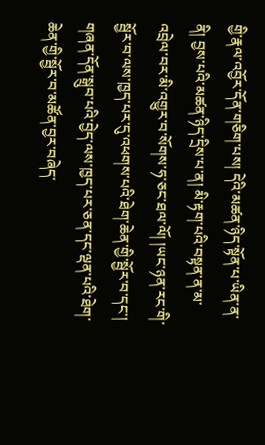གྱི་རྣལ་འབྱོར་དོན་གཅིག་པས། དེའི་མཚན་ཉིད་སྟོན་པ་ཡིན་ན་ནི། བྱས་པའི་མཚན་ཉིད་དྲིས་པ་ན། མི་རྟག་པའི་བསྟན་ན་མ་འབྲེལ་བར་མི་འགྱུར་བ་སོགས་ཧ་ཅང་ཐལ་ལོ། །ཡང་ཉན་རང་གི་སྦྱོར་བ་ལས་ཁྱད་པར་དུ་འཕགས་པའི་ཐེག་ཆེན་གྱི་སྦྱོར་བ་དང་། གཞན་དོན་སྒྲུབ་པའི་བྱེད་ལས་ཁྱད་པར་ཅན་དང་ལྡན་པའི་ཐེག་ཆེན་གྱི་སྦྱོར་བ་མཚོན་བྱར་བཞེད་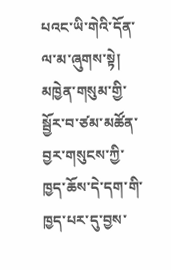པའང་ཡི་གེའི་དོན་ལ་མ་ཞུགས་སྟེ། མཁྱེན་གསུམ་གྱི་སྦྱོར་བ་ཙམ་མཚོན་བྱར་གསུངས་ཀྱི་ཁྱད་ཆོས་དེ་དག་གི་ཁྱད་པར་དུ་བྱས་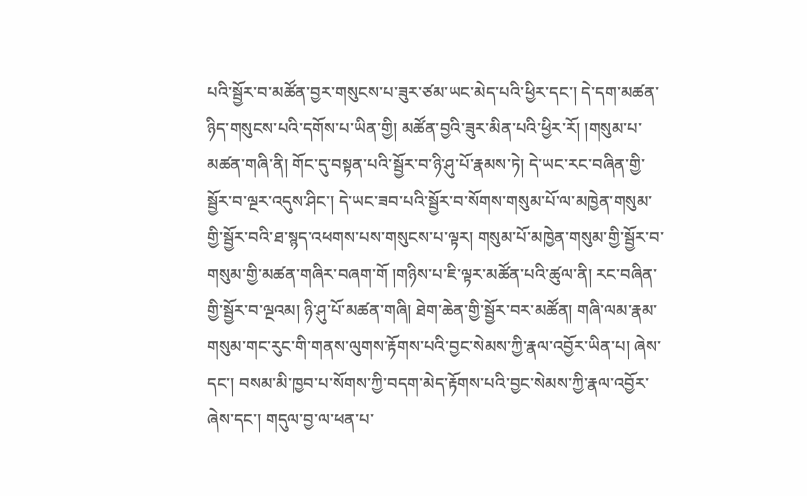པའི་སྦྱོར་བ་མཚོན་བྱར་གསུངས་པ་ཟུར་ཙམ་ཡང་མེད་པའི་ཕྱིར་དང་། དེ་དག་མཚན་ཉིད་གསུངས་པའི་དགོས་པ་ཡིན་གྱི། མཚོན་བྱའི་ཟུར་མིན་པའི་ཕྱིར་རོ། །གསུམ་པ་མཚན་གཞི་ནི། གོང་དུ་བསྟན་པའི་སྦྱོར་བ་ཉི་ཤུ་པོ་རྣམས་ཏེ། དེ་ཡང་རང་བཞིན་གྱི་སྦྱོར་བ་ལྔར་འདུས་ཤིང་། དེ་ཡང་ཟབ་པའི་སྦྱོར་བ་སོགས་གསུམ་པོ་ལ་མཁྱེན་གསུམ་གྱི་སྦྱོར་བའི་ཐ་སྙད་འཕགས་པས་གསུངས་པ་ལྟར། གསུམ་པོ་མཁྱེན་གསུམ་གྱི་སྦྱོར་བ་གསུམ་གྱི་མཚན་གཞིར་བཞག་གོ །གཉིས་པ་ཇི་ལྟར་མཚོན་པའི་ཚུལ་ནི། རང་བཞིན་གྱི་སྦྱོར་བ་ལྔའམ། ཉི་ཤུ་པོ་མཚན་གཞི། ཐེག་ཆེན་གྱི་སྦྱོར་བར་མཚོན། གཞི་ལམ་རྣམ་གསུམ་གང་རུང་གི་གནས་ལུགས་རྟོགས་པའི་བྱང་སེམས་ཀྱི་རྣལ་འབྱོར་ཡིན་པ། ཞེས་དང་། བསམ་མི་ཁྱབ་པ་སོགས་ཀྱི་བདག་མེད་རྟོགས་པའི་བྱང་སེམས་ཀྱི་རྣལ་འབྱོར་ཞེས་དང་། གདུལ་བྱ་ལ་ཕན་པ་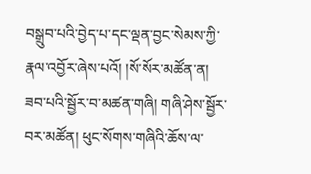བསྒྲུབ་པའི་བྱེད་པ་དང་ལྡན་བྱང་སེམས་ཀྱི་རྣལ་འབྱོར་ཞེས་པའོ། །སོ་སོར་མཚོན་ན། ཟབ་པའི་སྦྱོར་བ་མཚན་གཞི། གཞི་ཤེས་སྦྱོར་བར་མཚོན། ཕུང་སོགས་གཞིའི་ཆོས་ལ་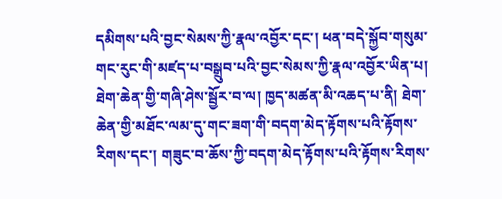དམིགས་པའི་བྱང་སེམས་ཀྱི་རྣལ་འབྱོར་དང་། ཕན་བདེ་སྐྱོབ་གསུམ་གང་རུང་གི་མཛད་པ་བསྒྲུབ་པའི་བྱང་སེམས་ཀྱི་རྣལ་འབྱོར་ཡིན་པ། ཐེག་ཆེན་གྱི་གཞི་ཤེས་སྦྱོར་བ་ལ། ཁྱད་མཚན་མི་འཆད་པ་ནི། ཐེག་ཆེན་གྱི་མཐོང་ལམ་དུ་གང་ཟག་གི་བདག་མེད་རྟོགས་པའི་རྟོགས་རིགས་དང་། གཟུང་བ་ཆོས་ཀྱི་བདག་མེད་རྟོགས་པའི་རྟོགས་རིགས་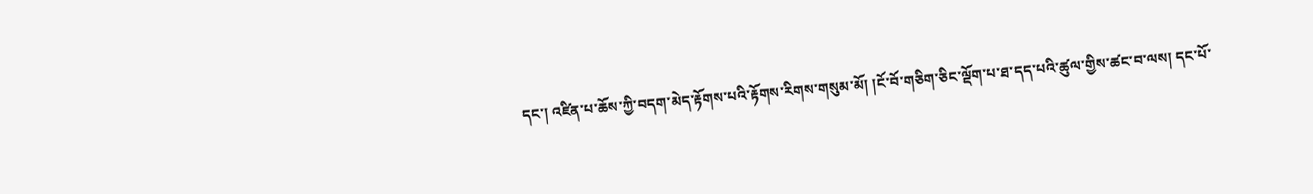དང་། འཛིན་པ་ཆོས་ཀྱི་བདག་མེད་རྟོགས་པའི་རྟོགས་རིགས་གསུམ་མོ། །ངོ་བོ་གཅིག་ཅིང་ལྡོག་པ་ཐ་དད་པའི་ཚུལ་གྱིས་ཚང་བ་ལས། དང་པོ་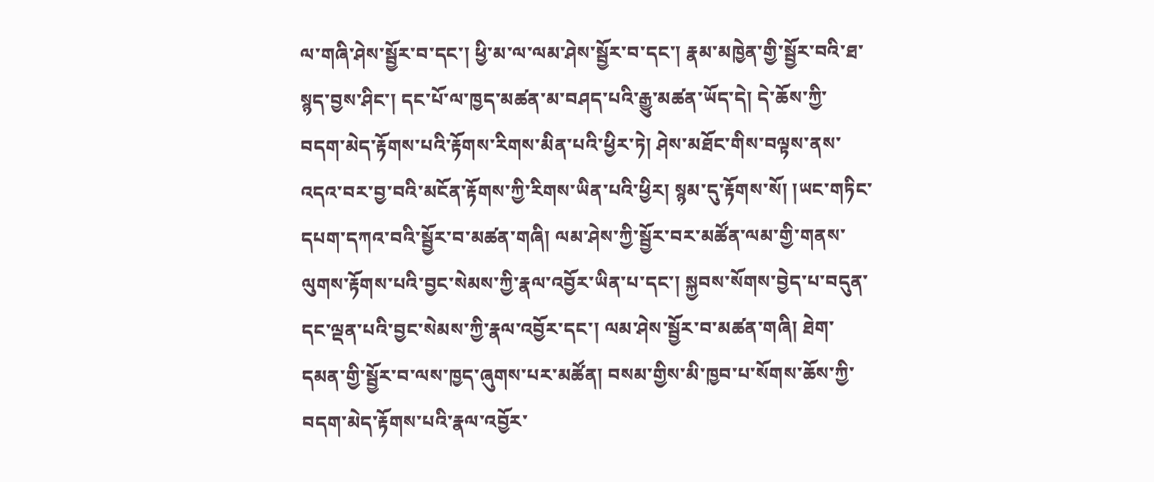ལ་གཞི་ཤེས་སྦྱོར་བ་དང་། ཕྱི་མ་ལ་ལམ་ཤེས་སྦྱོར་བ་དང་། རྣམ་མཁྱེན་གྱི་སྦྱོར་བའི་ཐ་སྙད་བྱས་ཤིང་། དང་པོ་ལ་ཁྱད་མཚན་མ་བཤད་པའི་རྒྱུ་མཚན་ཡོད་དེ། དེ་ཆོས་ཀྱི་བདག་མེད་རྟོགས་པའི་རྟོགས་རིགས་མིན་པའི་ཕྱིར་ཏེ། ཤེས་མཐོང་གིས་བལྟས་ནས་འདའ་བར་བྱ་བའི་མངོན་རྟོགས་ཀྱི་རིགས་ཡིན་པའི་ཕྱིར། སྙམ་དུ་རྟོགས་སོ། །ཡང་གཏིང་དཔག་དཀའ་བའི་སྦྱོར་བ་མཚན་གཞི། ལམ་ཤེས་ཀྱི་སྦྱོར་བར་མཚོན་ལམ་གྱི་གནས་ལུགས་རྟོགས་པའི་བྱང་སེམས་ཀྱི་རྣལ་འབྱོར་ཡིན་པ་དང་། སྐྱབས་སོགས་བྱེད་པ་བདུན་དང་ལྡན་པའི་བྱང་སེམས་ཀྱི་རྣལ་འབྱོར་དང་། ལམ་ཤེས་སྦྱོར་བ་མཚན་གཞི། ཐེག་དམན་གྱི་སྦྱོར་བ་ལས་ཁྱད་ཞུགས་པར་མཚོན། བསམ་གྱིས་མི་ཁྱབ་པ་སོགས་ཆོས་ཀྱི་བདག་མེད་རྟོགས་པའི་རྣལ་འབྱོར་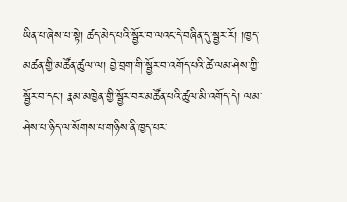ཡིན་པ་ཞེས་པ་སྟེ། ཚད་མེད་པའི་སྦྱོར་བ་ལའང་དེ་བཞིན་དུ་སྦྱར་རོ། །ཁྱད་མཚན་གྱི་མཚོན་ཚུལ་ལ། བྱེ་བྲག་གི་སྦྱོར་བ་འགོད་པའི་ཚེ་ལམ་ཤེས་ཀྱི་སྦྱོར་བ་དང་། རྣམ་མཁྱེན་གྱི་སྦྱོར་བར་མཚོན་པའི་ཚུལ་མི་འགོད་དེ། ལམ་ཤེས་པ་ཉིད་ལ་སོགས་པ་གཉིས་ནི་ཁྱད་པར་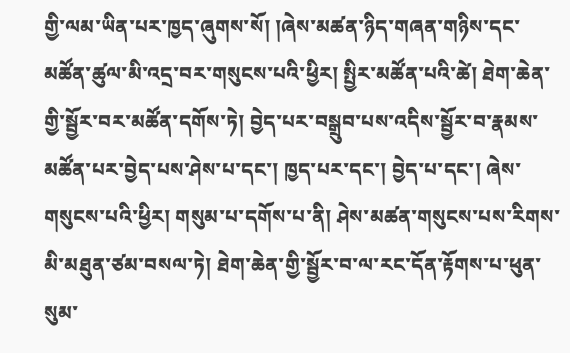གྱི་ལམ་ཡིན་པར་ཁྱད་ཞུགས་སོ། །ཞེས་མཚན་ཉིད་གཞན་གཉིས་དང་མཚོན་ཚུལ་མི་འདྲ་བར་གསུངས་པའི་ཕྱིར། སྤྱིར་མཚོན་པའི་ཚེ། ཐེག་ཆེན་གྱི་སྦྱོར་བར་མཚོན་དགོས་ཏེ། བྱེད་པར་བསྒྲུབ་པས་འདིས་སྦྱོར་བ་རྣམས་མཚོན་པར་བྱེད་པས་ཤེས་པ་དང་། ཁྱད་པར་དང་། བྱེད་པ་དང་། ཞེས་གསུངས་པའི་ཕྱིར། གསུམ་པ་དགོས་པ་ནི། ཤེས་མཚན་གསུངས་པས་རིགས་མི་མཐུན་ཙམ་བསལ་ཏེ། ཐེག་ཆེན་གྱི་སྦྱོར་བ་ལ་རང་དོན་རྟོགས་པ་ཕུན་སུམ་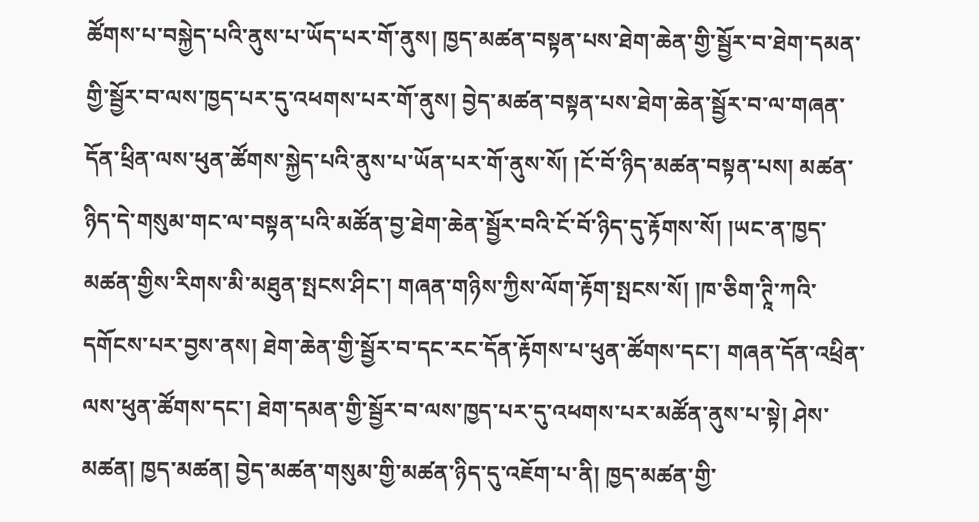ཚོགས་པ་བསྐྱེད་པའི་ནུས་པ་ཡོད་པར་གོ་ནུས། ཁྱད་མཚན་བསྟན་པས་ཐེག་ཆེན་གྱི་སྦྱོར་བ་ཐེག་དམན་གྱི་སྦྱོར་བ་ལས་ཁྱད་པར་དུ་འཕགས་པར་གོ་ནུས། བྱེད་མཚན་བསྟན་པས་ཐེག་ཆེན་སྦྱོར་བ་ལ་གཞན་དོན་ཕྲིན་ལས་ཕུན་ཚོགས་སྐྱེད་པའི་ནུས་པ་ཡོན་པར་གོ་ནུས་སོ། །ངོ་བོ་ཉིད་མཚན་བསྟན་པས། མཚན་ཉིད་དེ་གསུམ་གང་ལ་བསྟན་པའི་མཚོན་བྱ་ཐེག་ཆེན་སྦྱོར་བའི་ངོ་བོ་ཉིད་དུ་རྟོགས་སོ། །ཡང་ན་ཁྱད་མཚན་གྱིས་རིགས་མི་མཐུན་སྤངས་ཤིང་། གཞན་གཉིས་ཀྱིས་ལོག་རྟོག་སྤངས་སོ། །ཁ་ཅིག་ཊཱི་ཀའི་དགོངས་པར་བྱས་ནས། ཐེག་ཆེན་གྱི་སྦྱོར་བ་དང་རང་དོན་རྟོགས་པ་ཕུན་ཚོགས་དང་། གཞན་དོན་འཕྲིན་ལས་ཕུན་ཚོགས་དང་། ཐེག་དམན་གྱི་སྦྱོར་བ་ལས་ཁྱད་པར་དུ་འཕགས་པར་མཚོན་ནུས་པ་སྟེ། ཤེས་མཚན། ཁྱད་མཚན། བྱེད་མཚན་གསུམ་གྱི་མཚན་ཉིད་དུ་འཇོག་པ་ནི། ཁྱད་མཚན་གྱི་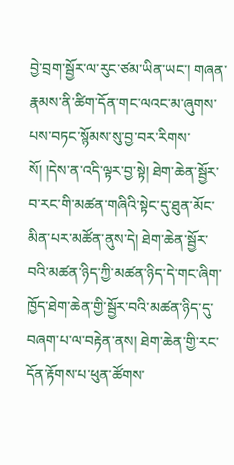བྱེ་བྲག་སྦྱོར་ལ་རུང་ཙམ་ཡིན་ཡང་། གཞན་རྣམས་ནི་ཚིག་དོན་གང་ལའང་མ་ཞུགས་པས་བཏང་སྙོམས་སུ་བྱ་བར་རིགས་སོ། །དེས་ན་འདི་ལྟར་བྱ་སྟེ། ཐེག་ཆེན་སྦྱོར་བ་རང་གི་མཚན་གཞིའི་སྟེང་དུ་ཐུན་མོང་མིན་པར་མཚོན་ནུས་དེ། ཐེག་ཆེན་སྦྱོར་བའི་མཚན་ཉིད་ཀྱི་མཚན་ཉིད་དེ་གང་ཞིག་ཁྱོད་ཐེག་ཆེན་གྱི་སྦྱོར་བའི་མཚན་ཉིད་དུ་བཞག་པ་ལ་བརྟེན་ནས། ཐེག་ཆེན་གྱི་རང་དོན་རྟོགས་པ་ཕུན་ཚོགས་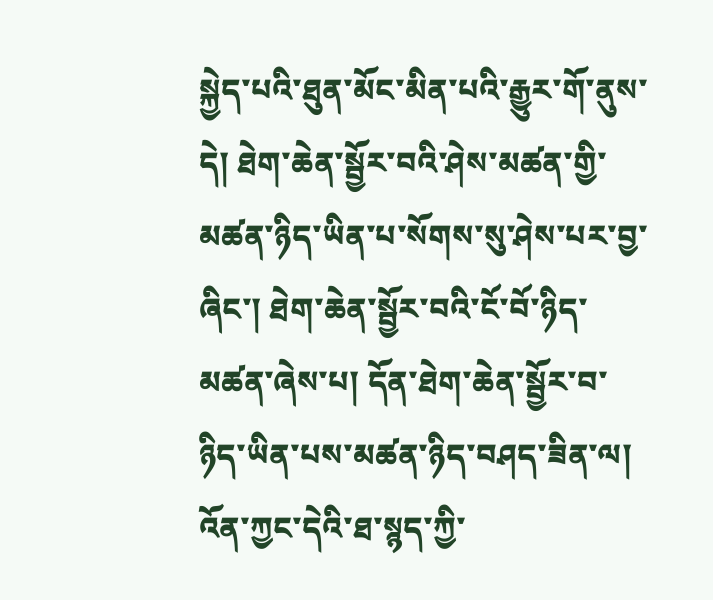སྐྱེད་པའི་ཐུན་མོང་མིན་པའི་རྒྱུར་གོ་ནུས་དེ། ཐེག་ཆེན་སྦྱོར་བའི་ཤེས་མཚན་གྱི་མཚན་ཉིད་ཡིན་པ་སོགས་སུ་ཤེས་པར་བྱ་ཞིང་། ཐེག་ཆེན་སྦྱོར་བའི་ངོ་བོ་ཉིད་མཚན་ཞེས་པ། དོན་ཐེག་ཆེན་སྦྱོར་བ་ཉིད་ཡིན་པས་མཚན་ཉིད་བཤད་ཟིན་ལ། འོན་ཀྱང་དེའི་ཐ་སྙད་ཀྱི་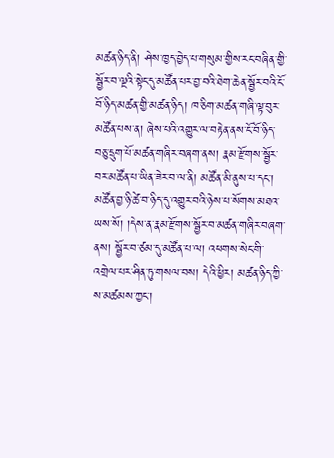མཚན་ཉིད་ནི། ཤེས་ཁྱད་བྱེད་པ་གསུམ་གྱིས་རང་བཞིན་གྱི་སྦྱོར་བ་ལྔའི་སྟེང་དུ་མཚོན་པར་བྱ་བའི་ཐེག་ཆེན་སྦྱོར་བའི་ངོ་བོ་ཉིད་མཚན་གྱི་མཚན་ཉིད། ཁ་ཅིག་མཚན་གཞི་ལྟ་བུར་མཚོན་པས་ན། ཞེས་པའི་འགྱུར་ལ་བརྟེན་ནས་ངོ་བོ་ཉིད་བཅུ་དྲུག་པོ་མཚན་གཞིར་བཞག་ནས། རྣམ་རྫོགས་སྦྱོར་བར་མཚོན་པ་ཡིན་ཟེར་བ་ལ་ནི། མཚོན་མི་ནུས་པ་དང་། མཚོན་བྱ་ཉི་ཚེ་བ་ཉིད་དུ་འགྱུར་བའི་ཉེས་པ་སོགས་མཐའ་ཡས་སོ། །དེས་ན་རྣམ་རྫོགས་སྦྱོར་བ་མཚན་གཞིར་བཞག་ནས། སྦྱོར་བ་ཙམ་དུ་མཚོན་པ་ལ། འཕགས་སེང་གི་འགྲེལ་པར་ཤིན་ཏུ་གསལ་བས། དེའི་ཕྱིར། མཚན་ཉིད་ཀྱི་ས་མཚམས་ཀྱང་།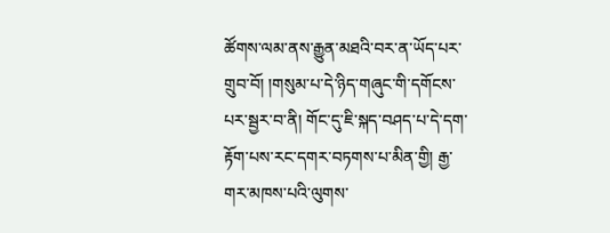ཚོགས་ལམ་ནས་རྒྱུན་མཐའི་བར་ན་ཡོད་པར་གྲུབ་བོ། །གསུམ་པ་དེ་ཉིད་གཞུང་གི་དགོངས་པར་སྦྱར་བ་ནི། གོང་དུ་ཇི་སྐད་བཤད་པ་དེ་དག་རྟོག་པས་རང་དགར་བཏགས་པ་མིན་གྱི། རྒྱ་གར་མཁས་པའི་ལུགས་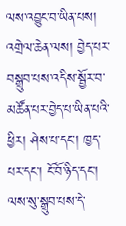ལས་འབྱུང་བ་ཡིན་པས། འགྲེལ་ཆེན་ལས། བྱེད་པར་བསྒྲུབ་པས་འདིས་སྦྱོར་བ་མཚོན་པར་བྱེད་པ་ཡིན་པའི་ཕྱིར། ཤེས་པ་དང་། ཁྱད་པར་དང་། ངོ་བོ་ཉིད་དང་། ལས་སུ་སྒྲུབ་པས་དེ་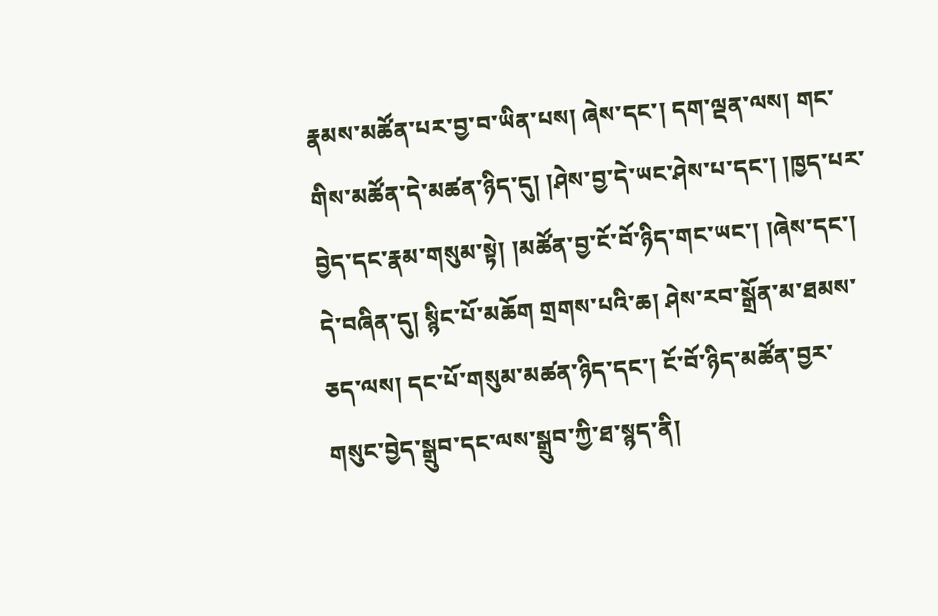རྣམས་མཚོན་པར་བྱ་བ་ཡིན་པས། ཞེས་དང་། དག་ལྡན་ལས། གང་གིས་མཚོན་དེ་མཚན་ཉིད་དུ། །ཤེས་བྱ་དེ་ཡང་ཤེས་པ་དང་། །ཁྱད་པར་བྱེད་དང་རྣམ་གསུམ་སྟེ། །མཚོན་བྱ་ངོ་བོ་ཉིད་གང་ཡང་། །ཞེས་དང་། དེ་བཞིན་དུ། སྙིང་པོ་མཆོག གྲགས་པའི་ཆ། ཤེས་རབ་སྒྲོན་མ་ཐམས་ཅད་ལས། དང་པོ་གསུམ་མཚན་ཉིད་དང་། ངོ་བོ་ཉིད་མཚོན་བྱར་གསུང་བྱེད་སྒྲུབ་དང་ལས་སྒྲུབ་ཀྱི་ཐ་སྙད་ནི།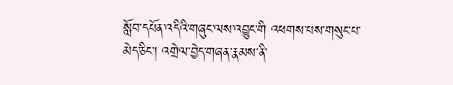སློབ་དཔོན་འདིའི་གཞུང་ལས་འབྱུང་གི འཕགས་པས་གསུང་པ་མེད་ཅིང་། འགྲེལ་བྱེད་གཞན་རྣམས་ནི་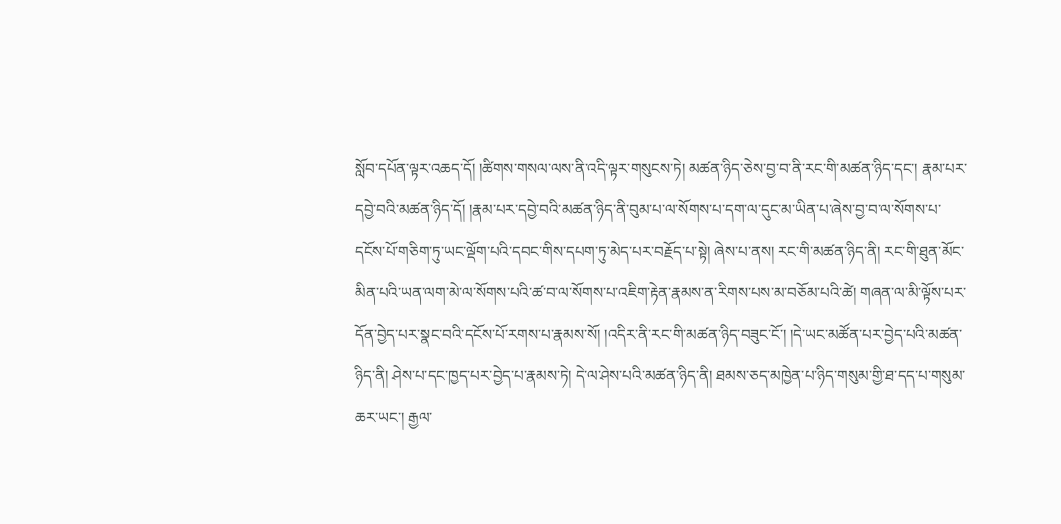སློབ་དཔོན་ལྟར་འཆད་དོ། །ཚིགས་གསལ་ལས་ནི་འདི་ལྟར་གསུངས་ཏེ། མཚན་ཉིད་ཅེས་བྱ་བ་ནི་རང་གི་མཚན་ཉིད་དང་། རྣམ་པར་དབྱེ་བའི་མཚན་ཉིད་དོ། །རྣམ་པར་དབྱེ་བའི་མཚན་ཉིད་ནི་བུམ་པ་ལ་སོགས་པ་དག་ལ་དུང་མ་ཡིན་པ་ཞེས་བྱ་བ་ལ་སོགས་པ་དངོས་པོ་གཅིག་ཏུ་ཡང་ལྡོག་པའི་དབང་གིས་དཔག་ཏུ་མེད་པར་བརྗོད་པ་སྟེ། ཞེས་པ་ནས། རང་གི་མཚན་ཉིད་ནི། རང་གི་ཐུན་མོང་མིན་པའི་ཡན་ལག་མེ་ལ་སོགས་པའི་ཚ་བ་ལ་སོགས་པ་འཇིག་རྟེན་རྣམས་ན་རིགས་པས་མ་བཅོམ་པའི་ཚེ། གཞན་ལ་མི་ལྟོས་པར་དོན་བྱེད་པར་སྣང་བའི་དངོས་པོ་རགས་པ་རྣམས་སོ། །འདིར་ནི་རང་གི་མཚན་ཉིད་བཟུང་ངོ་། །དེ་ཡང་མཚོན་པར་བྱེད་པའི་མཚན་ཉིད་ནི། ཤེས་པ་དང་ཁྱད་པར་བྱེད་པ་རྣམས་ཏེ། དེ་ལ་ཤེས་པའི་མཚན་ཉིད་ནི། ཐམས་ཅད་མཁྱེན་པ་ཉིད་གསུམ་གྱི་ཐ་དད་པ་གསུམ་ཆར་ཡང་། རྒྱལ་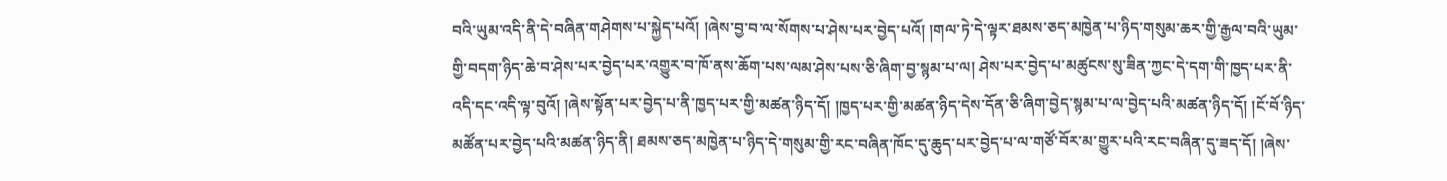བའི་ཡུམ་འདི་ནི་དེ་བཞིན་གཤེགས་པ་སྐྱེད་པའོ། །ཞེས་བྱ་བ་ལ་སོགས་པ་ཤེས་པར་བྱེད་པའོ། །གལ་ཏེ་དེ་ལྟར་ཐམས་ཅད་མཁྱེན་པ་ཉིད་གསུམ་ཆར་གྱི་རྒྱལ་བའི་ཡུམ་གྱི་བདག་ཉིད་ཆེ་བ་ཤེས་པར་བྱེད་པར་འགྱུར་བ་ཁོ་ནས་ཆོག་པས་ལམ་ཤེས་པས་ཅི་ཞིག་བྱ་སྙམ་པ་ལ། ཤེས་པར་བྱེད་པ་མཚུངས་སུ་ཟིན་ཀྱང་དེ་དག་གི་ཁྱད་པར་ནི་འདི་དང་འདི་ལྟ་བུའོ། །ཞེས་སྟོན་པར་བྱེད་པ་ནི་ཁྱད་པར་གྱི་མཚན་ཉིད་དོ། །ཁྱད་པར་གྱི་མཚན་ཉིད་དེས་དོན་ཅི་ཞིག་བྱེད་སྙམ་པ་ལ་བྱེད་པའི་མཚན་ཉིད་དོ། །ངོ་བོ་ཉིད་མཚོན་པར་བྱེད་པའི་མཚན་ཉིད་ནི། ཐམས་ཅད་མཁྱེན་པ་ཉིད་དེ་གསུམ་གྱི་རང་བཞིན་ཁོང་དུ་ཆུད་པར་བྱེད་པ་ལ་གཙོ་བོར་མ་གྱུར་པའི་རང་བཞིན་དུ་ཟད་དོ། །ཞེས་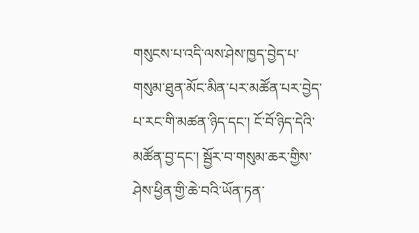གསུངས་པ་འདི་ལས་ཤེས་ཁྱད་བྱེད་པ་གསུམ་ཐུན་མོང་མིན་པར་མཚོན་པར་བྱེད་པ་རང་གི་མཚན་ཉིད་དང་། ངོ་བོ་ཉིད་དེའི་མཚོན་བྱ་དང་། སྦྱོར་བ་གསུམ་ཆར་གྱིས་ཤེས་ཕྱིན་གྱི་ཆེ་བའི་ཡོན་ཏན་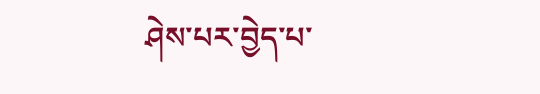ཤེས་པར་བྱེད་པ་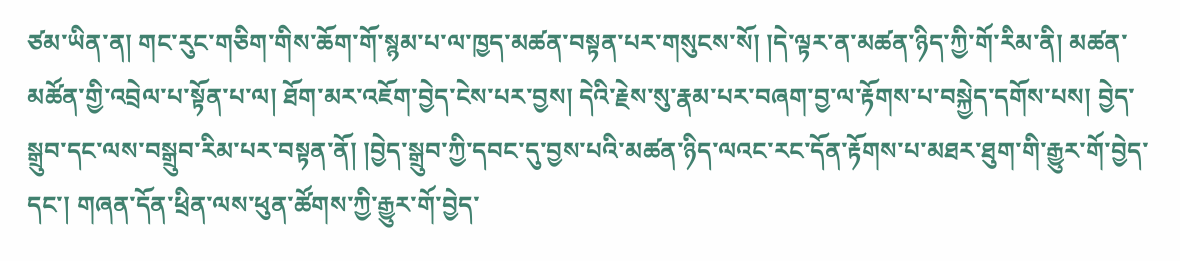ཙམ་ཡིན་ན། གང་རུང་གཅིག་གིས་ཆོག་གོ་སྙམ་པ་ལ་ཁྱད་མཚན་བསྟན་པར་གསུངས་སོ། །དེ་ལྟར་ན་མཚན་ཉིད་ཀྱི་གོ་རིམ་ནི། མཚན་མཚོན་གྱི་འབྲེལ་པ་སྟོན་པ་ལ། ཐོག་མར་འཇོག་བྱེད་ངེས་པར་བྱས། དེའི་རྗེས་སུ་རྣམ་པར་བཞག་བྱ་ལ་རྟོགས་པ་བསྐྱེད་དགོས་པས། བྱེད་སྒྲུབ་དང་ལས་བསྒྲུབ་རིམ་པར་བསྟན་ནོ། །བྱེད་སྒྲུབ་ཀྱི་དབང་དུ་བྱས་པའི་མཚན་ཉིད་ལའང་རང་དོན་རྟོགས་པ་མཐར་ཐུག་གི་རྒྱུར་གོ་བྱེད་དང་། གཞན་དོན་ཕྲིན་ལས་ཕུན་ཚོགས་ཀྱི་རྒྱུར་གོ་བྱེད་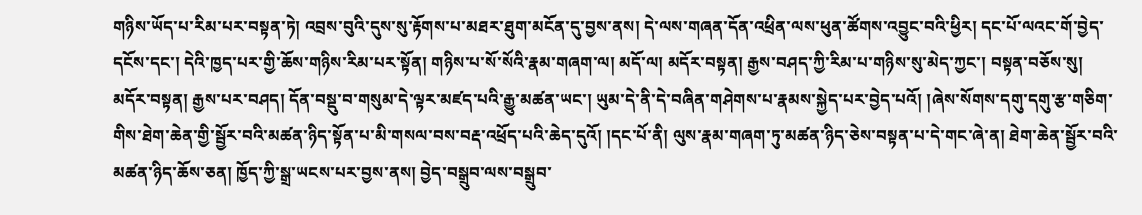གཉིས་ཡོད་པ་རིམ་པར་བསྟན་ཏེ། འབྲས་བུའི་དུས་སུ་རྟོགས་པ་མཐར་ཐུག་མངོན་དུ་བྱས་ནས། དེ་ལས་གཞན་དོན་འཕྲིན་ལས་ཕུན་ཚོགས་འབྱུང་བའི་ཕྱིར། དང་པོ་ལའང་གོ་བྱེད་དངོས་དང་། དེའི་ཁྱད་པར་གྱི་ཆོས་གཉིས་རིམ་པར་སྟོན། གཉིས་པ་སོ་སོའི་རྣམ་གཞག་ལ། མདོ་ལ། མདོར་བསྟན། རྒྱས་བཤད་ཀྱི་རིམ་པ་གཉིས་སུ་མེད་ཀྱང་། བསྟན་བཅོས་སུ། མདོར་བསྟན། རྒྱས་པར་བཤད། དོན་བསྡུ་བ་གསུམ་དེ་ལྟར་མཛད་པའི་རྒྱུ་མཚན་ཡང་། ཡུམ་དེ་ནི་དེ་བཞིན་གཤེགས་པ་རྣམས་སྐྱེད་པར་བྱེད་པའོ། །ཞེས་སོགས་དགུ་དགུ་རྩ་གཅིག་གིས་ཐེག་ཆེན་གྱི་སྦྱོར་བའི་མཚན་ཉིད་སྟོན་པ་མི་གསལ་བས་བརྡ་འཕྲོད་པའི་ཆེད་དུའོ། །དང་པོ་ནི། ལུས་རྣམ་གཞག་ཏུ་མཚན་ཉིད་ཅེས་བསྟན་པ་དེ་གང་ཞེ་ན། ཐེག་ཆེན་སྦྱོར་བའི་མཚན་ཉིད་ཆོས་ཅན། ཁྱོད་ཀྱི་སྒྲ་ཡངས་པར་བྱས་ནས། བྱེད་བསྒྲུབ་ལས་བསྒྲུབ་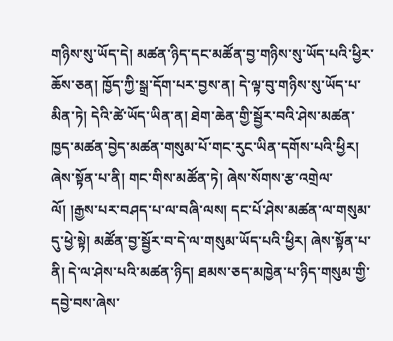གཉིས་སུ་ཡོད་དེ། མཚན་ཉིད་དང་མཚོན་བྱ་གཉིས་སུ་ཡོད་པའི་ཕྱིར་ཆོས་ཅན། ཁྱོད་ཀྱི་སྒྲ་དོག་པར་བྱས་ན། དེ་ལྟ་བུ་གཉིས་སུ་ཡོད་པ་མིན་ཏེ། དེའི་ཚེ་ཡོད་ཡིན་ན། ཐེག་ཆེན་གྱི་སྦྱོར་བའི་ཤེས་མཚན་ཁྱད་མཚན་བྱེད་མཚན་གསུམ་པོ་གང་རུང་ཡིན་དགོས་པའི་ཕྱིར། ཞེས་སྟོན་པ་ནི། གང་གིས་མཚོན་ཏེ། ཞེས་སོགས་རྩ་འགྲེལ་ལོ། །རྒྱས་པར་བཤད་པ་ལ་བཞི་ལས། དང་པོ་ཤེས་མཚན་ལ་གསུམ་དུ་ཕྱེ་སྟེ། མཚོན་བྱ་སྦྱོར་བ་དེ་ལ་གསུམ་ཡོད་པའི་ཕྱིར། ཞེས་སྟོན་པ་ནི། དེ་ལ་ཤེས་པའི་མཚན་ཉིད། ཐམས་ཅད་མཁྱེན་པ་ཉིད་གསུམ་གྱི་དབྱེ་བས་ཞེས་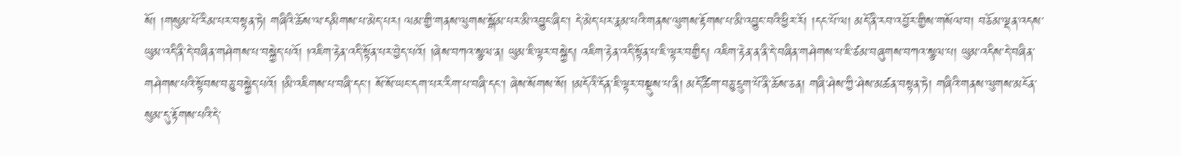སོ། །གསུམ་པོ་རིམ་པར་བསྟན་ཏེ། གཞིའི་ཆོས་ལ་དམིགས་པ་མེད་པར། ལམ་གྱི་གནས་ལུགས་སྒོམ་པར་མི་འབྱུང་ཞིང་། དེ་མེད་པར་རྣམ་པའི་གནས་ལུགས་རྟོགས་པ་མི་འབྱུང་བའི་ཕྱིར་རོ། །དང་པོ་ལ། མདོ་ནི་རབ་འབྱོར་གྱིས་གསོལ་བ། བཅོམ་ལྡན་འདས་ཡུམ་འདི་ནི་དེ་བཞིན་གཤེགས་པ་བསྐྱེད་པའོ། །འཇིག་རྟེན་འདི་སྟོན་པར་བྱེད་པའོ། །ཞེས་བཀའ་སྩལ་ན། ཡུམ་ཇི་ལྟར་བསྐྱེད། འཇིག་རྟེན་འདི་སྟོན་པ་ཇི་ལྟར་བགྱིད། འཇིག་རྟེན་ན་ནི་དེ་བཞིན་གཤེགས་པ་ཇི་ཙམ་བཞུགས་བཀའ་སྩལ་པ། ཡུམ་འདིས་དེ་བཞིན་གཤེགས་པའི་སྟོབས་བཅུ་བསྐྱེད་པའོ། །མི་འཇིགས་པ་བཞི་དང་། སོ་སོ་ཡང་དག་པར་རིག་པ་བཞི་དང་། ཞེས་སོགས་སོ། །མདོའི་དོན་ཇི་ལྟར་བསྡུས་པ་ནི། མདོ་ཚིག་བཅུ་དྲུག་པོ་ནི་ཆོས་ཅན། གཞི་ཤེས་ཀྱི་ཤེས་མཚན་བསྟན་ཏེ། གཞིའི་གནས་ལུགས་མངོན་སུམ་དུ་རྟོགས་པའི་དེ་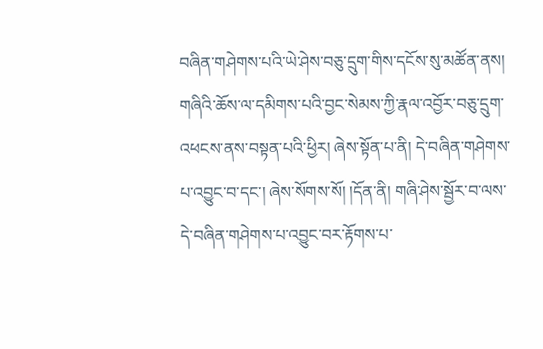བཞིན་གཤེགས་པའི་ཡེ་ཤེས་བཅུ་དྲུག་གིས་དངོས་སུ་མཚོན་ནས། གཞིའི་ཆོས་ལ་དམིགས་པའི་བྱང་སེམས་ཀྱི་རྣལ་འབྱོར་བཅུ་དྲུག་འཕངས་ནས་བསྟན་པའི་ཕྱིར། ཞེས་སྟོན་པ་ནི། དེ་བཞིན་གཤེགས་པ་འབྱུང་བ་དང་། ཞེས་སོགས་སོ། །དོན་ནི། གཞི་ཤེས་སྦྱོར་བ་ལས་དེ་བཞིན་གཤེགས་པ་འབྱུང་བར་རྟོགས་པ་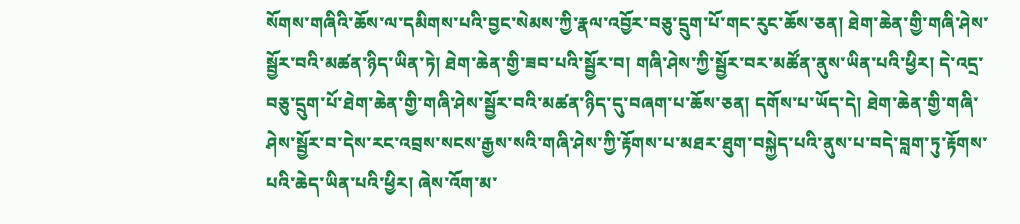སོགས་གཞིའི་ཆོས་ལ་དམིགས་པའི་བྱང་སེམས་ཀྱི་རྣལ་འབྱོར་བཅུ་དྲུག་པོ་གང་རུང་ཆོས་ཅན། ཐེག་ཆེན་གྱི་གཞི་ཤེས་སྦྱོར་བའི་མཚན་ཉིད་ཡིན་ཏེ། ཐེག་ཆེན་གྱི་ཟབ་པའི་སྦྱོར་བ། གཞི་ཤེས་ཀྱི་སྦྱོར་བར་མཚོན་ནུས་ཡིན་པའི་ཕྱིར། དེ་འདྲ་བཅུ་དྲུག་པོ་ཐེག་ཆེན་གྱི་གཞི་ཤེས་སྦྱོར་བའི་མཚན་ཉིད་དུ་བཞག་པ་ཆོས་ཅན། དགོས་པ་ཡོད་དེ། ཐེག་ཆེན་གྱི་གཞི་ཤེས་སྦྱོར་བ་དེས་རང་འབྲས་སངས་རྒྱས་སའི་གཞི་ཤེས་ཀྱི་རྟོགས་པ་མཐར་ཐུག་བསྐྱེད་པའི་ནུས་པ་བདེ་བླག་ཏུ་རྟོགས་པའི་ཆེད་ཡིན་པའི་ཕྱིར། ཞེས་འོག་མ་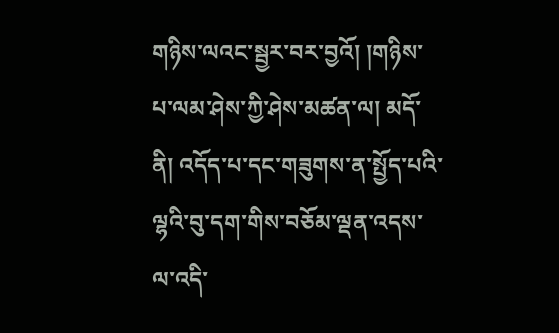གཉིས་ལའང་སྦྱར་བར་བྱའོ། །གཉིས་པ་ལམ་ཤེས་ཀྱི་ཤེས་མཚན་ལ། མདོ་ནི། འདོད་པ་དང་གཟུགས་ན་སྤྱོད་པའི་ལྷའི་བུ་དག་གིས་བཅོམ་ལྡན་འདས་ལ་འདི་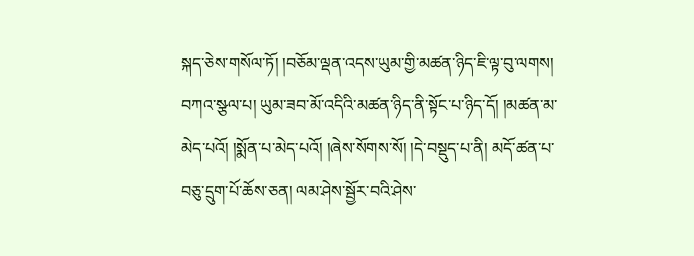སྐད་ཅེས་གསོལ་ཏོ། །བཅོམ་ལྡན་འདས་ཡུམ་གྱི་མཚན་ཉིད་ཇི་ལྟ་བུ་ལགས། བཀའ་སྩལ་པ། ཡུམ་ཟབ་མོ་འདིའི་མཚན་ཉིད་ནི་སྟོང་པ་ཉིད་དོ། །མཚན་མ་མེད་པའོ། །སྨོན་པ་མེད་པའོ། །ཞེས་སོགས་སོ། །དེ་བསྡུད་པ་ནི། མདོ་ཚན་པ་བཅུ་དྲུག་པོ་ཆོས་ཅན། ལམ་ཤེས་སྦྱོར་བའི་ཤེས་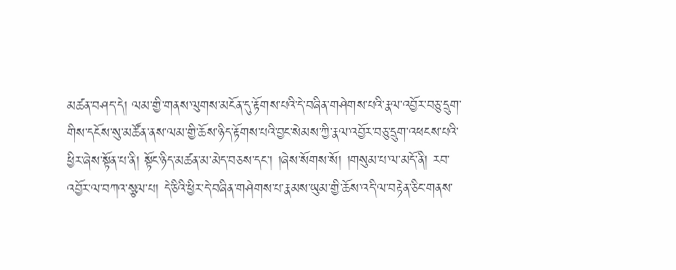མཚན་བཤད་དེ། ལམ་གྱི་གནས་ལུགས་མངོན་དུ་རྟོགས་པའི་དེ་བཞིན་གཤེགས་པའི་རྣལ་འབྱོར་བཅུ་དྲུག་གིས་དངོས་སུ་མཚོན་ནས་ལམ་གྱི་ཆོས་ཉིད་རྟོགས་པའི་བྱང་སེམས་ཀྱི་རྣལ་འབྱོར་བཅུ་དྲུག་འཕངས་པའི་ཕྱིར་ཞེས་སྟོན་པ་ནི། སྟོང་ཉིད་མཚན་མ་མེད་བཅས་དང་། །ཞེས་སོགས་སོ། །གསུམ་པ་ལ་མདོ་ནི། རབ་འབྱོར་ལ་བཀའ་སྩལ་པ། དེ་ཅིའི་ཕྱིར་དེ་བཞིན་གཤེགས་པ་རྣམས་ཡུམ་གྱི་ཆོས་འདི་ལ་བརྟེན་ཅིང་གནས་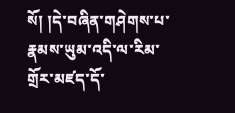སོ། །དེ་བཞིན་གཤེགས་པ་རྣམས་ཡུམ་འདི་ལ་རིམ་གྲོར་མཛད་དོ་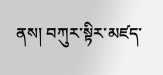ནས། བཀུར་སྟིར་མཛད་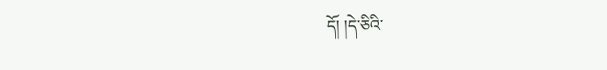དོ། །དེ་ཅིའི་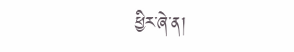ཕྱིར་ཞེ་ན།